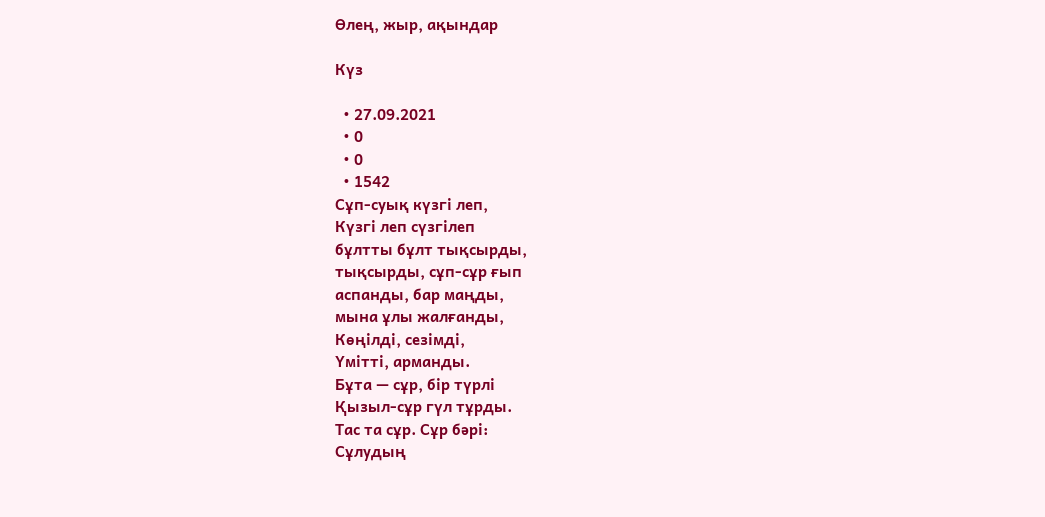Өлең, жыр, ақындар

Күз

  • 27.09.2021
  • 0
  • 0
  • 1542
Сұп-суық күзгі леп,
Күзгі леп сүзгілеп
бұлтты бұлт тықсырды,
тықсырды, сұп-сұр ғып
аспанды, бар маңды,
мына ұлы жалғанды,
Көңілді, сезімді,
Үмітті, арманды.
Бұта — сұр, бір түрлі
Қызыл-сұр гүл тұрды.
Тас та сұр. Сұр бәрі:
Сұлудың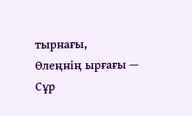тырнағы,
Өлеңнің ырғағы —
Сұр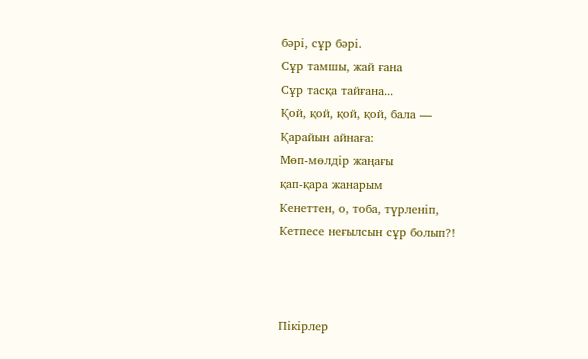бәрі, сұр бәрі.
Сұр тамшы, жай ғана
Сұр тасқа тайғана...
Қой, қой, қой, қой, бала —
Қарайын айнаға:
Мөп-мөлдір жаңағы
қап-қара жанарым
Кенеттен, о, тоба, түрленіп,
Кетпесе неғылсын сұр болып?!



Пікірлер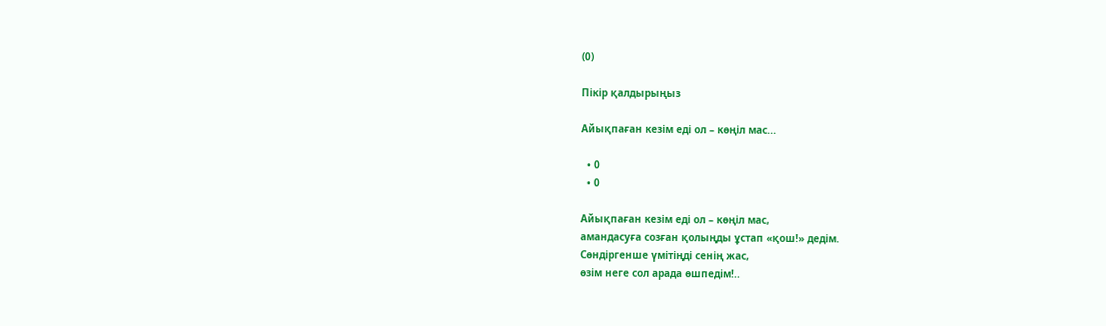(0)

Пікір қалдырыңыз

Айықпаған кезім еді ол – көңіл мас...

  • 0
  • 0

Айықпаған кезім еді ол – көңіл мас,
амандасуға созған қолыңды ұстап «қош!» дедім.
Сөндіргенше үмітіңді сенің жас,
өзім неге сол арада өшпедім!..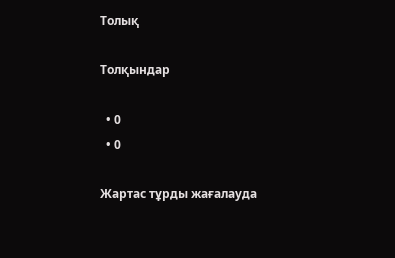Толық

Толқындар

  • 0
  • 0

Жартас тұрды жағалауда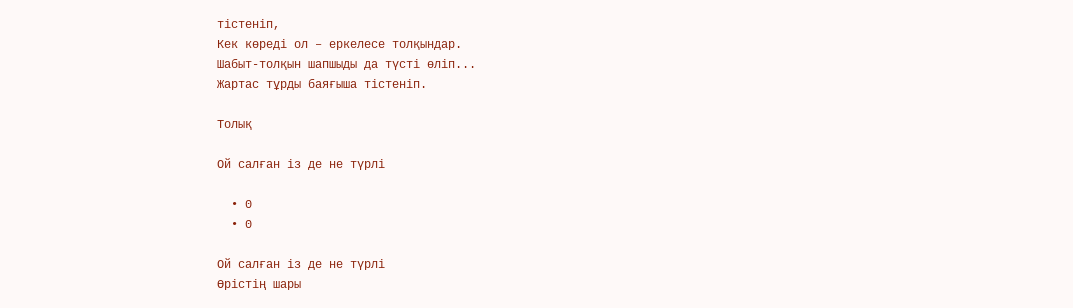тістеніп,
Кек көреді ол – еркелесе толқындар.
Шабыт-толқын шапшыды да түсті өліп...
Жартас тұрды баяғыша тістеніп.

Толық

Ой салған із де не түрлі

  • 0
  • 0

Ой салған із де не түрлі
Өрістің шары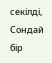секілді,
Сондай бір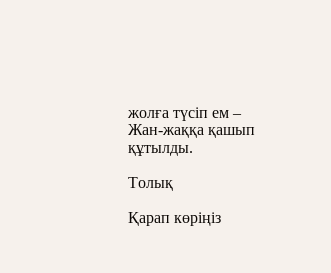жолға түсіп ем –
Жан-жаққа қашып құтылды.

Толық

Қарап көріңіз